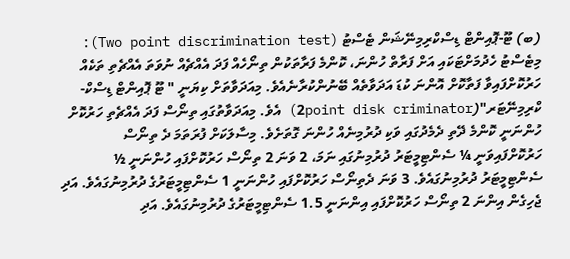(ބ) ޓޫ-ޕޮއިންޓް ޑިސްކްރިމިނޭޝަން ޓެސްޓު (Two point discrimination test): މިޓެސްޓު ހެދުމަށްޓަކައި އަށް ފަރާތް ހުންނަ، ކޮންމެ ފަރާތަކުން ތިނޯހެއް ފަދަ އެއްޗެއް ނުވަތަ އެއްޗެތި ތަކެއް ހަރުކޮށްފައިވާ ފަތާކޮށް އޮންނަ ކުޑަ އަދަވާތެއް ބޭނުންކުރާނެއެވެ. މިއަދަވާތަށް ކިޔަނީ " ޓޫ ޕޮއިންޓް ޑިސްކް-ކްރިމިނޭޓަރ"(2point disk criminator) އެވެ. މިއަދަވާތުގައި ތިނޯސް ފަދަ އެއްޗެތި ހަރުކޮށް ހުންނަނީ ކޮންމެ ދޭތި ދެމެދުގައި ވަކި ދުރުމިނެއް ހުންނަ ގޮތަށެވެ. މިސާލަކަށް ފުރަތަމަ ދެ ތިނޯސް ހަރުކޮށްފައިވަނީ ¼ ސެންޓިމީޓަރު ދުރުމިނުގައި ނަމަ، 2 ވަނަ 2 ތިނޯސް ހަރުކޮށްފައި ހުންނަނީ ½ ސެންޓިމީޓަރު ދުރުމިނުގައެވެ. 3 ވަނަ ދެތިނޯސް ހަރުކޮށްފައި ހުންނަނީ 1 ސެންޓިމީޓަރުގެ ދުރުމިނުގައެވެ. އަދި ޖެހިގެން އިންނަ 2 ތިނޯސް ހަރުކޮށްފައި އިންނަނީ 1.5 ސެންޓިމީޓަރުގެ ދުރުމިނުގައެވެ. އަދި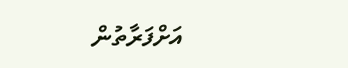އަށްފަރާތުން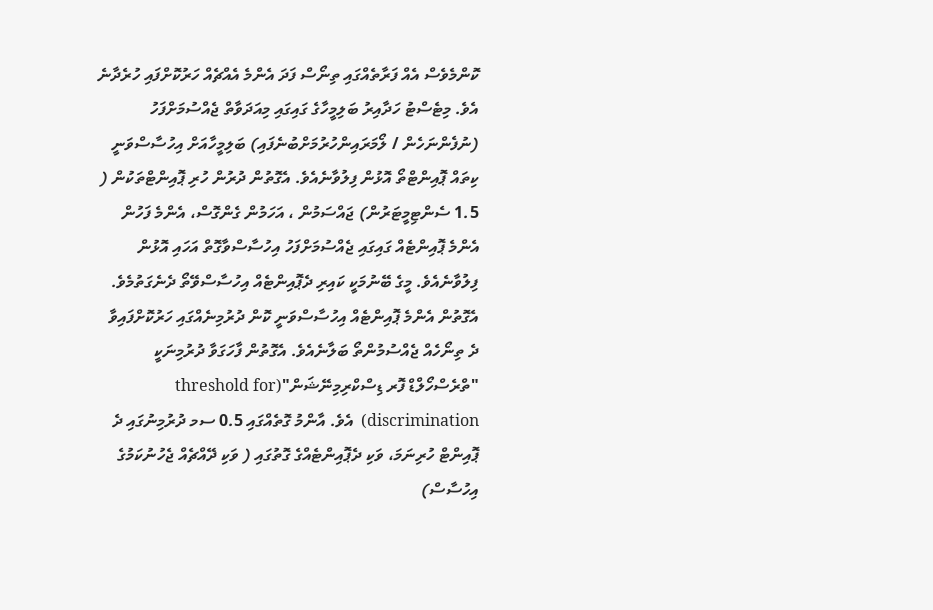ކޮންމެވެސް އެއް ފަރާތެއްގައި ތިނޯސް ފަދަ އެންމެ އެއްޗެއް ހަރުކޮށްފައި ހުރެދާނެ އެވެ. މިޓެސްޓު ހަދާއިރު ބަލިމީހާގެ ގައިގައި މިއަދަވާތް ޖެއްސުމަށްފަހު (ނުފެންނަހެން / ލޯމަރައިންހުރުމަށްބުނެފައި) ބަލިމީހާއަށް އިހުސާސްވަނީ ކިތައް ޕޮއިންޓްތޯ އޮޅުން ފިލުވާނެއެވެ. އެގޮތުން ދުރުން ހުރި ޕޮއިންޓްތަކުން ( 1.5 ސެންޓިމީޓަރުން) ޖައްސަމުން ، އަހަމުން ގެންގޮސް، އެންމެ ފަހުން އެންމެ ޕޮއިންޓެއް ގައިގައި ޖެއްސުމަށްފަހު އިހުސާސްވާގޮތް އަހައި އޮޅުން ފިލުވާނެއެވެ. މީގެ ބޭނުމަކީ ކައިރި ދެޕޮއިންޓެއް އިހުސާސްވޭތޯ ދެނެގަތުމެވެ. އެގޮތުން އެންމެ ޕޮއިންޓެއް އިހުސާސްވަނީ ކޮން ދުރުމިނެއްގައި ހަރުކޮށްފައިވާ ދެ ތިނޯހެއް ޖެއްސުމުންތޯ ބަލާނެއެވެ. އެގޮތުން ފާހަގަވާ ދުރުމިނަކީ "ތްރެސްހޯލްޑް ފޮރ ޑިސްކްރިމިނޭޝަން"(threshold for discrimination)  އެވެ. އާންމު ގޮތެއްގައި 0.5 ސމ ދުރުމިނުގައި ދެ ޕޮއިންޓް ހުރިނަމަ، ވަކި ދެޕޮއިންޓެއްގެ ގޮތުގައި ( ވަކި ދޭއްޗެއް ޖެހުނުކަމުގެ އިހުސާސް)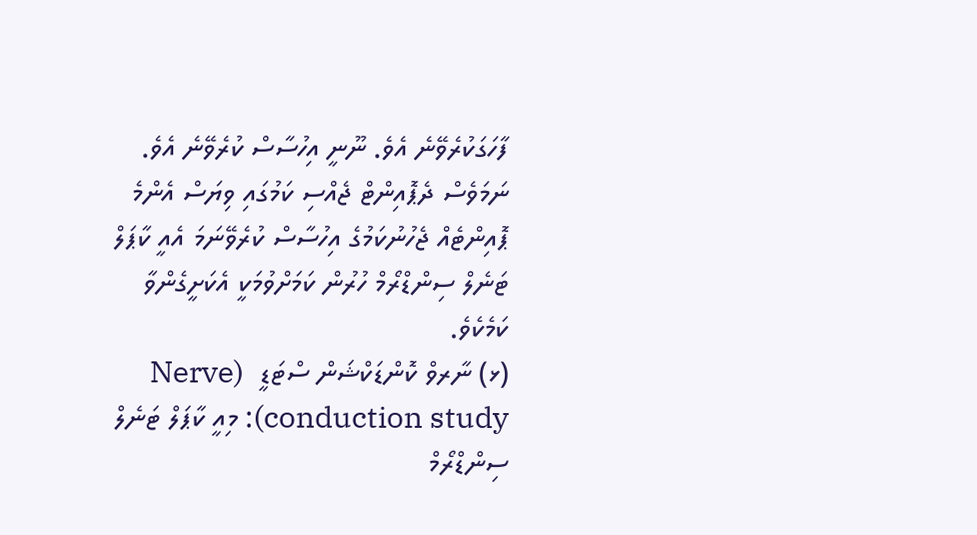ފާހަގަކުރެވޭނެ އެވެ. ނޫނީ އިހުސާސް ކުރެވޭނެ އެވެ. ނަމަވެސް ދެޕޮއިންޓް ޖެއްސި ކަމުގައި ވިޔަސް އެންމެ ޕޮއިންޓެއް ޖެހުނުކަމުގެ އިހުސާސް ކުރެވޭނަމަ އެއީ ކާޕަލް ޓަނެލް ސިންޑްރޯމް ހުރުން ކަމަށްވުމަކީ އެކަށީގެންވާ ކަމެކެވެ.
(ޅ) ނާރވް ކޮންޑަކްޝަން ސްޓަޑީ  (Nerve conduction study): މިއީ ކާޕަލް ޓަނެލް ސިންޑްރޯމް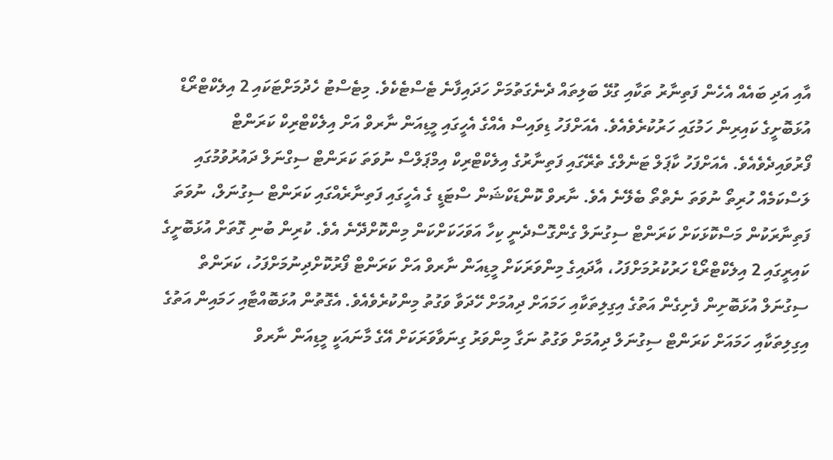އާއި އަދި ބައެއް އެހެން ފަތިނާރު ތަކާއި ގުޅޭ ބަލިތައް ދެނެގަތުމަށް ހަދައިފާނެ ޓެސްޓެކެވެ. މިޓެސްޓު ހެދުމަށްޓަކައި 2 އިލެކްޓްރޯޑް އުޅަބޮށީގެ ކައިރިން ހަމުގައި ހަރުކުރެވެއެވެ. އެއަށްފަހު ޑިވައިސް އެއްގެ އެހީގައި މީޑިއަން ނާރވް އަށް އިލެކްޓްރިކް ކަރަންޓް ފޯރުވައިދެވެއެވެ. އެއަށްފަހު ކާޕަލް ޓަނެލްގެ ތެރޭގައި ފަތިނާރުގެ އިލެކްޓްރިކް އިމްޕަލްސް ނުވަތަ ކަރަންޓް ސިގްނަލް ދައުރުވުމުގައި ލަސްކަމެއް ހުރިތޯ ނުވަތަ ނެތްތޯ ބެލޭނެ އެވެ. ނާރވް ކޮންޑަކްޝަން ސްޓަޑީ ގެ އެހީގައި ފަތިނާރެއްގައި ކަރަންޓް ސިގުނަލް، ނުވަތަ ފަތިނާރަކުން މަސްކޮޅަކަށް ކަރަންޓް ސިގުނަލް ގެންގޮސްދެނީ ކިހާ އަވަހަކަށްކަން މިންކޮށްދޭނެ އެވެ. ކުރިން ބުނި ގޮތަށް އުޅަބޮށީގެ ކައިރީގައި 2 އިލެކްޓްރޯޑް ހަރުކުރުމަށްފަހު، އާދައިގެ މިންވަރަކަށް މީޑިއަން ނާރވް އަށް ކަރަންޓް ފޯރުކޮށްދިނުމަށްފަހު، ކަރަންތް ސިގުނަލް އުޅަބޮށިން ފެށިގެން އަތުގެ އިގިލިތަކާއި ހަމައަށް ދިއުމަށް ހޭދަވާ ވަގުތު މިންކުރެވެއެވެ. އެގޮތުން އުޅަބޮއްޓާއި ހަމައިން އަތުގެ އިގިލިތަކާއި ހަމައަށް ކަރަންޓް ސިގުނަލް ދިއުމަށް ވަގުތު ނަގާ މިންވަރު ގިނަވާވަރަކަށް އޭގެ މާނައަކީ މީޑިއަން ނާރވް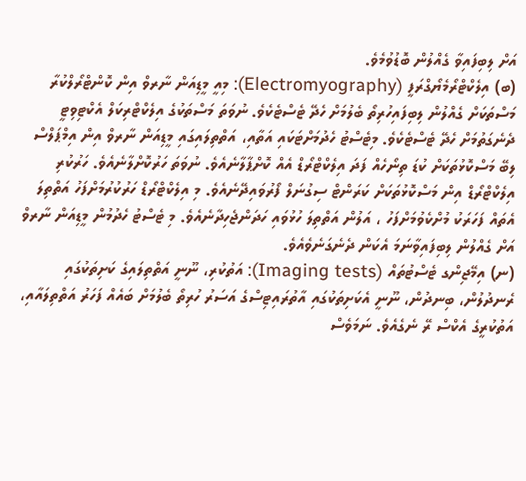އަށް ލިބިފައިވާ ގެއްލުން ބޮޑުވުމެވެ.
(ބ) އިލެކްޓްރޯމެޔޯގްރަފީ (Electromyography): މިއީ މީޑިއަން ނާރވް އިން ކޮންޓްރޯލްކުރާ މަސްތަކަށް ގެއްލުން ލިބިފައިހުރިތޯ ބެލުމަށް ހެދޭ ޓެސްޓެކެވެ. ނުވަތަ މަސްތަކުގެ އިލެކްޓްރިކަލް އެކްޓިވިޓީ ދެނެގަތުމަށް ހެދޭ ޓެސްޓެކެވެ. މިޓެސްޓު ހެދުމަށްޓަކައި އަތާއި، އަތްތިލައިގައި މީޑިއަން ނާރވް އިން އިމްޕަލްސް ލިބޭ މަސްކޮޅުތަކަށް ކުޑަ ތިނޯހެއް ފަދަ އިލެކްޓްރޯޑް އެއް ކޮށްޕާލާނެއެވެ. ނުވަތަ ހަރުކޮށްލާނެއެވެ. ހަރުކުރި އިލެކްޓްރޯޑް އިން މަސްކޮޅުތަކަށް ކަރަންޓް ސިގުނަލް ފޯރުވައިދޭނެއެވެ. މި އިލެކްޓްރޯޑް ހަރުކުރުމަށްފަހު އަތްތިލަ އެތައް ފަހަރަކު މުށްކެވުމަށްފަހު ، އަލުން އަތްތިލަ ހުޅުވައި ހަދަންޖެހިދާނެއެވެ. މި ޓެސްޓު ހެދުމުން މީޑިއަން ނާރވް އަށް ގެއްލުން ލިބިފައިވާނަމަ އެކަން ދެނެގަނެވެއެވެ.
(ނ) އިމޭޖިންގ ޓެސްޓުތައް (Imaging tests): އަތުކުރި، ނޫނީ އަތްތިލައިގެ ކަށިތަކުގައި ރެނދުލުން، ބިނދުން، ނޫނީ އެކަށިތަކުގައި އާތުރައިޓިސްގެ އަސަރު ހުރިތޯ ބެލުމަށް ބައެއް ފަހަރު އަތްތިލައާއި، އަތުކުރީގެ އެކްސް ރޭ ނެގެއެވެ. ނަމަވެސް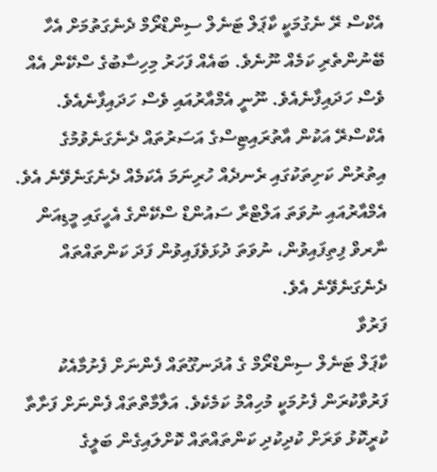އެކްސް ރޭ ނެގުމަކީ ކާޕަލް ޓަނެލް ސިންޑްރޯމް ދެނެގަތުމަށް އެހާ ބޭނުންތެރި ކަމެއް ނޫނެވެ. ބައެއް ފަހަރު މިހިސާބުގެ ސްކޭން އެއް ވެސް ހަދައިފާނެއެވެ. ނޫނީ އެމްއާރުއައި ވެސް ހަދައިފާނެއެވެ. އެކްސްރޭ އަކުން އާތުރައިޓިސްގެ އަސަރުތައް ދެނެގަނެވުމުގެ އިތުރުން ކަށިތަކުގައި ރެނދެއް ހުރިނަމަ އެކަމެއް ދެނެގަނެވޭނެ އެވެ. އެމްއާރުއައި ނުވަތަ އަލްޓްރާ ސައުންޑް ސްކޭންގެ އެހީގައި މީޑިއަން ނާރވް ފިތިފައިވުން، ނުވަތަ ދުޅަވެފައިވުން ފަދަ ކަންތައްތައް ދެނެގަނެވޭނެ އެވެ.
ފަރުވާ
ކާޕަލް ޓަނެލް ސިންޑްރޯމް ގެ އުދަނގޫތައް ފެންނަށް ފެށުމާއެކު ފަރުވާކުރަން ފެށުމަކީ މުހިއްމު ކަމެކެވެ. އަލާމާތްތައް ފެންނަށް ފަށާތާ ކުރީކޮޅު ވަރަށް ކުދިކުދި ކަންތައްތައް ކޮށްލައިގެން ބަލީގެ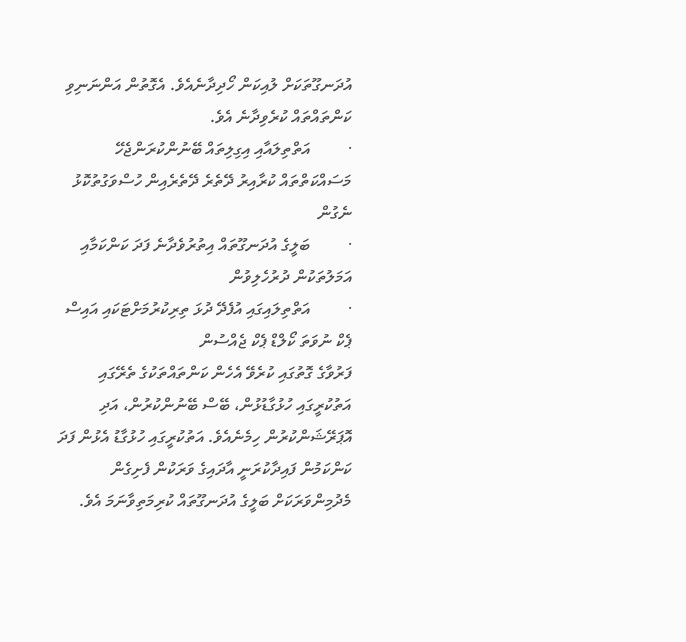އުދަނގޫތަކަށް ލުއިކަން ހޯދިދާނެއެވެ. އެގޮތުން އަންނަނިވި ކަންތައްތައް ކުރެވިދާނެ އެވެ.
·         އަތްތިލައާއި އިގިލިތައް ބޭނުންކުރަންޖެހޭ މަސައްކަތްތައް ކުރާއިރު ދޭތެރެ ދޭތެރެއިން ހުސްވަގުތުކޮޅު ނެގުން
·         ބަލީގެ އުދަނގޫތައް އިތުރުވެދާނެ ފަދަ ކަންކަމާއި އަމަލުތަކުން ދުރުހެލިވުން
·         އަތްތިލައިގައި އުފެދޭ ދުޅަ ތިރިކުރުމަށްޓަކައި އައިސް ޕެކް ނުވަތަ ކޯލްޑް ޕެކް ޖެއްސުން
ފަރުވާގެ ގޮތުގައި ކުރެވޭ އެހެން ކަންތައްތަކުގެ ތެރޭގައި އަތުކުރީގައި ހުޅުގާޑުޅުން، ބޭސް ބޭނުންކުރުން، އަދި އޮޕަރޭޝަންކުރުން ހިމެނެއެވެ. އަތުކުރީގައި ހުޅުގާޑު އެޅުން ފަދަ ކަންކަމުން ފައިދާކުރަނީ އާދައިގެ ވަރަކުން ފެށިގެން މެދުމިންވަރަކަށް ބަލީގެ އުދަނގޫތައް ކުރިމަތިވާނަމަ އެވެ.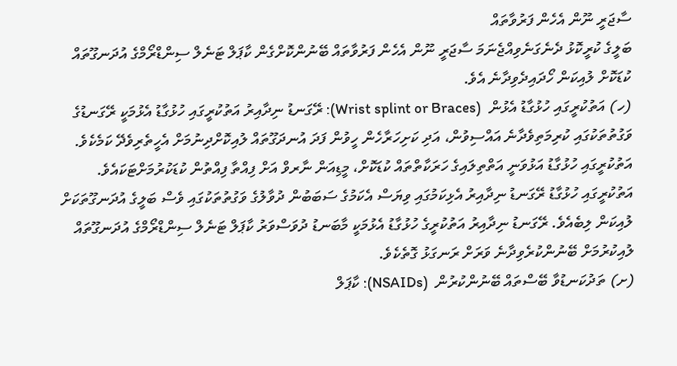ސާޖަރީ ނޫން އެހެން ފަރުވާތައް
ބަލީގެ ކުރީކޮޅު ދެނެގަނެވިއްޖެނަމަ ސާޖަރީ ނޫން އެހެން ފަރުވާތައް ބޭނުންކޮށްގެން ކާޕަލް ޓަނެލް ސިންޑްރޯމްގެ އުދަނގޫތައް ކުޑަކޮށް ލުއިކަން ހޯދައިދެވިދާނެ އެވެ.
(ހ) އަތުކުރީގައި ހުޅުގާޑު އެޅުން  (Wrist splint or Braces): ރޭގަނޑު ނިދާއިރު އަތުކުރީގައި ހުޅުގާޑު އެޅުމަކީ ރޭގަނޑުގެ ވަގުތުތަކުގައި ކުރިމަތިވެދާނެ އައްސިވުން، އަދި ކަށިހަރާހެން ހީވުން ފަދަ އުނދަގޫތައް ލުއިކޮށްދިނުމަށް އެހީތެރިވެދޭ ކަމެކެވެ. އަތުކުރީގައި ހުޅުގާޑު އަޅުވަނީ އަތްތިލައިގެ ހަރަކާތްތައް ކުޑަކޮށް، މީޑިއަން ނާރވް އަށް ފިއްތާ ފިއްތުން ކުޑަކުރުމަށްޓަކައެވެ. އަތުކުރީގައި ހުޅުގާޑު ރޭގަނޑު ނިދާއިރު އެޅިކަމުގައި ވިޔަސް އެކަމުގެ ސަބަބުން ދުވާލުގެ ވަގުތުތަކުގައި ވެސް ބަލީގެ އުދަނގޫތަކަށް ލުއިކަން ލިބެއެވެ. ރޭގަނޑު ނިދާއިރު އަތުކުރީގެ ހުޅުގާޑު އެޅުމަކީ މާބަނޑު ދުވަސްވަރު ކާޕަލް ޓަނެލް ސިންޑްރޯމްގެ އުދަނގޫތައް ލުއިކުރުމަށް ބޭނުންކުރެވިދާނެ ވަރަށް ރަނގަޅު ގޮތެކެވެ.
(ށ) ތަދުކަނޑުވާ ބޭސްތައް ބޭނުންކުރުން  (NSAIDs): ކާޕަލް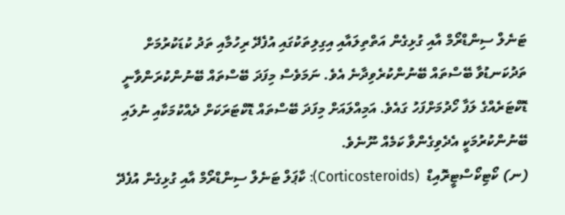ޓަނެލް ސިންޑްރޯމް އާއި ގުޅިގެން އަތްތިލައާއި އިގިލިތަކުގައި އުފެދޭ ރިހުމާއި ތަދު ކުޑަކުރުމަށް ތަދުކަނޑުވާ ބޭސްތައް ބޭނުންކުރެވިދާނެ އެވެ. ނަމަވެސް މިފަދަ ބޭސްތައް ބޭނުންކުރަންވާނީ ޑޮކްޓަރެއްގެ ލަފާ ހޯދުމަށްފަހު ގައެވެ. އަމިއްލައަށް މިފަދަ ބޭސްތައް ޑޮކްޓަރަކަށް ދެއްކުމަކާއި ނުލައި ބޭނުންކުރުމަކީ އެދެވިގެންވާ ކަމެއް ނޫނެވެ.
(ނ) ކޯޓިކޯސްޓީރޮއިޑް  (Corticosteroids): ކާޕަލް ޓަނެލް ސިންޑްރޯމް އާއި ގުޅިގެން އުފެދޭ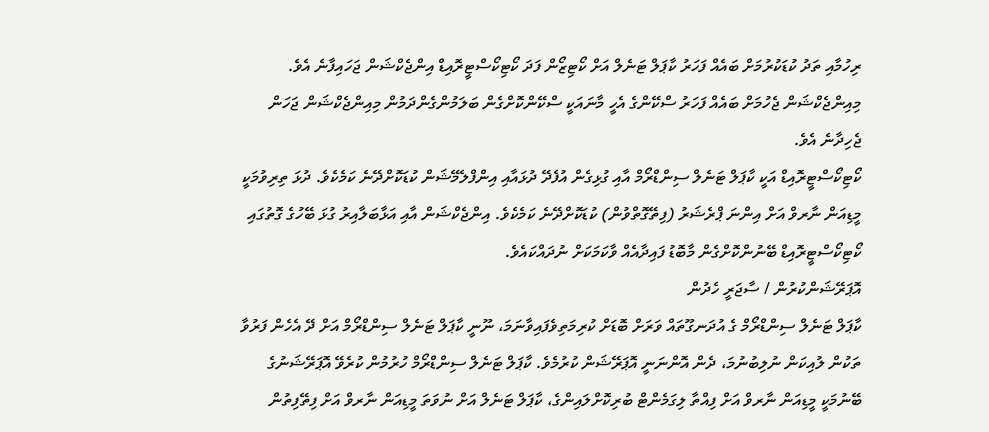ރިހުމާއި ތަދު ކުޑަކުރުމަށް ބައެއް ފަހަރު ކާޕަލް ޓަނެލް އަށް ކޯޓިޒޯން ފަދަ ކޯޓިކޯސްޓީރޮއިޑް އިންޖެކްޝަން ޖަހައިފާނެ އެވެ. މިއިންޖެކްޝަން ޖެހުމަށް ބައެއް ފަހަރު ސްކޭންގެ އެހީ މާނައަކީ ސްކޭންކޮށްގެން ބަލަމުންގެންދަމުން މިއިންޖެކްޝަން ޖަހަން ޖެހިދާނެ އެވެ.
ކޯޓިކޯސްޓީރޮއިޑް އަކީ ކާޕަލް ޓަނެލް ސިންޑްރޯމް އާއި ގުޅިގެން އުފެދޭ ދުޅައާއި އިންފްލެމޭޝަން ކުޑަކޮށްދޭނެ ކަމެކެވެ. ދުޅަ ތިރިވުމަކީ މީޑިއަން ނާރވް އަށް އިންނަ ޕްރެޝަރު (ފިތޭގޮތްވުން) ކުޑަކޮށްދޭނެ ކަމެކެވެ. އިންޖެކްޝަން އާއި އަޅާބަލާއިރު ގުޅަ ބޭހުގެ ގޮތުގައި ކޯޓިކޯސްޓީރޮއިޑް ބޭނުންކޮށްގެން މާބޮޑު ފައިދާއެއް ވާކަމަކަށް ނުދައްކައެވެ.
އޮޕަރޭޝަންކުރުން / ސާޖަރީ ހެދުން
ކާޕަލް ޓަނެލް ސިންޑްރޯމް ގެ އުދަނގޫތައް ވަރަށް ބޮޑަށް ކުރިމަތިވެފައިވާނަމަ، ނޫނީ ކާޕަލް ޓަނެލް ސިންޑްރޯމް އަށް ދޭ އެހެން ފަރުވާ ތަކުން ލުއިކަން ނުލިބުނުމަ، ދެން އޮންނަނީ އޮޕަރޭޝަން ކުރުމެވެ. ކާޕަލް ޓަނެލް ސިންޑްރޯމް ހުރުމުން ކުރެވޭ އޮޕަރޭޝަނުގެ ބޭނުމަކީ މީޑިއަން ނާރވް އަށް ފިއްތާ ލިގަމެންޓް ބުރިކޮށްލައިންގެ، ކާޕަލް ޓަނެލް އަށް ނުވަތަ މީޑިއަން ނާރވް އަށް ފިތޭފިތުން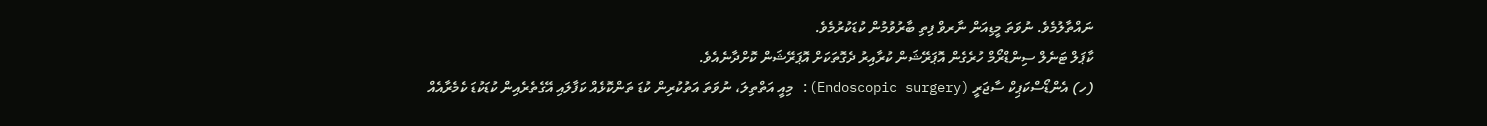ނައްތާލުމެވެ. ނުވަތަ މީޑިއަން ނާރވް ފިތި ބާރުވުމުން ކުޑަކުރުމެވެ.
ކާޕަލް ޓަނެލް ސިންޑްރޯމް ހުރެގެން އޮޕަރޭޝަން ކުރާއިރު ދެގޮތަކަށް އޮޕަރޭޝަން ކޮށްދާނެއެވެ.
(ހ) އެންޑޯސްކަޕިކް ސާޖަރީ (Endoscopic surgery): މިއީ އަތްތިލަ، ނުވަތަ އަތުކުރިން ކުޑަ ތަންކޮޅެއް ކަފާލައި އޭގެތެރެއިން ކުޑަކުޑަ ކެމެރާއެއް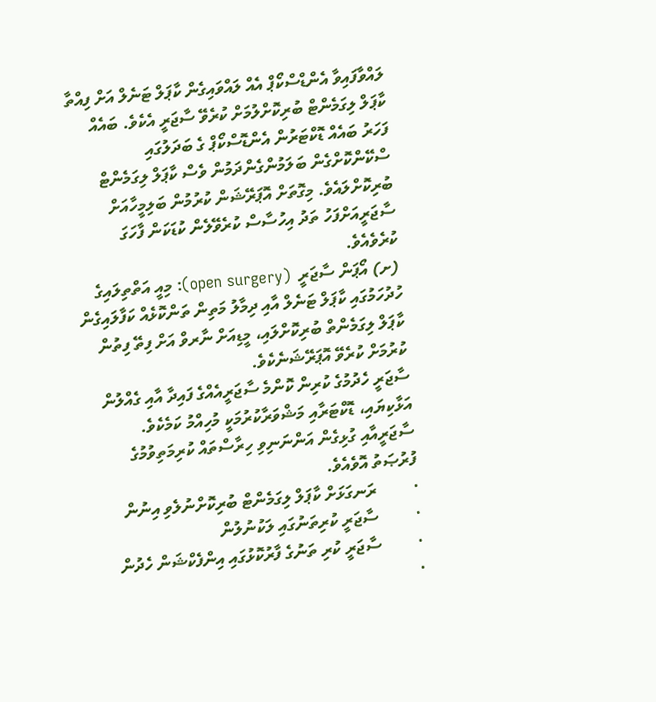ލައްވާފައިވާ އެންޑްސްކޯޕް އެއް ލައްވައިގެން ކާޕަލް ޓަނެލް އަށް ފިއްތާ ކާޕަލް ލިގަމެންޓް ބުރިކޮށްލުމަށް ކުރެވޭ ސާޖަރީ އެކެވެ. ބައެއް ފަހަރު ބައެއް ޑޮކްޓަރުން އެންޑޮސްކޯޕް ގެ ބަދަލުގައި ސްކޭންކޮށްގެން ބަލަމުންގެންދަމުން ވެސް ކާޕަލް ލިގަމެންޓް ބުރިކޮށްލައެވެ. މިގޮތަށް އޮޕަރޭޝަން ކުރުމުން ބަލިމީހާއަށް ސާޖަރީއަށްފަހު ތަދު އިހުސާސް ކުރެވޭލެން ކުޑަކަން ފާހަގަ ކުރެވެއެވެ.
(ށ) އޯޕަން ސާޖަރީ  (open surgery): މިއީ އަތްތިލައިގެ ހުދުހަމުގައި ކާޕަލް ޓަނެލް އާއި ދިމާލު މަތިން ތަންކޮޅެއް ކަފާލައިގެން ކާޕަލް ލިގަމެންތް ބުރިކޮށްލައި، މީޑިއަށް ނާރވް އަށް ފިތޭ ފިތުން ކުރުމަށް ކުރެވޭ އޮޕަރޭޝަނެކެވެ.
ސާޖަރީ ހެދުމުގެ ކުރިން ކޮންމެ ސާޖަރީއެއްގެ ފައިދާ އާއި ގެއްލުން އަޅާކިޔައި، ޑޮކްޓަރާއި މަޝްވަރާކުރުމަކީ މުހިއްމު ކަމެކެވެ. ސާޖަރީއާއި ގުޅިގެން އަންނަނިވި ހިރާސްތައް ކުރިމަތިވުމުގެ ފުރުޞަތު އޮވެއެވެ.
·         ރަނގަޅަށް ކާޕަލް ލިގަމެންޓް ބުރިކޮށްނުލެވި އިނުން
·         ސާޖަރީ ކުރިތަނުގައި ލަކުނުލުން
·         ސާޖަރީ ކުރި ތަނުގެ ފާރުކޮޅުގައި އިންފެކްޝަން ހެދުން
·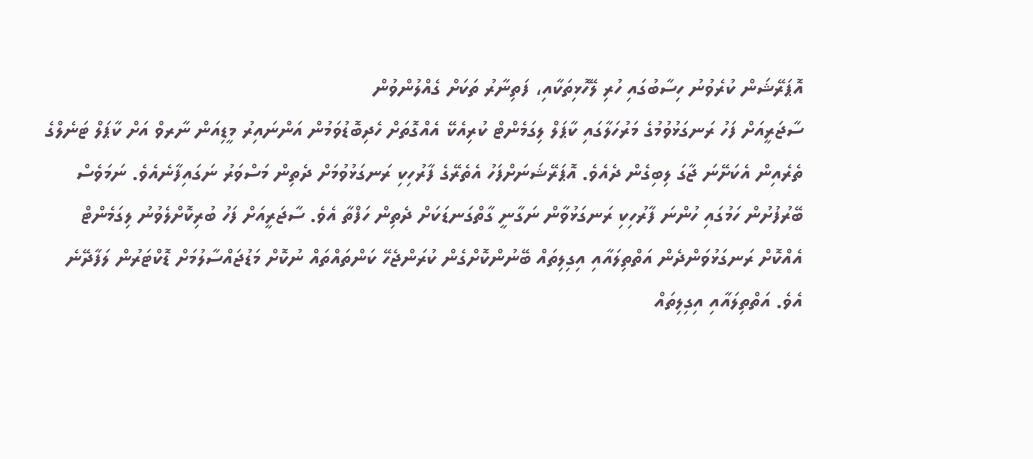އޮޕަރޭޝަން ކުރެވުނު ހިސާބުގައި ހުރި ލޭހޮޅިތަކާއި، ފަތިނާރު ތަކަށް ގެއްލުންވުން
ސާޖަރީއަށް ފަހު ރަނގަޅުވުމުގެ މަރުހަލާގައި ކާޕަލް ލިގަމެންޓް ކުރިއެކޭ އެއްގޮތަށް ހެދިބޮޑުވަމުން އަންނައިރު މީޑިއަން ނާރވް އަށް ކާޕަލް ޓަނެލްގެ ތެރެއިން އެކަށޭނަ ޖާގަ ލިބިގެން ދެއެވެ. އޮޕަރޭޝަނަށްފަހު އެތެރޭގެ ފާރުހިކި ރަނގަޅުވުމަށް ދެތިން މަސްވަރު ނަގައިފާނެއެވެ. ނަމަވެސް ބޭރުފުށުން ހަމުގައި ހުންނަ ފާރުހިކި ރަނގަޅުވާން ނަގާނީ ގާތްގަނޑަކަށް ދެތިން ހަފްތާ އެވެ. ސާޖަރީއަށް ފަހު ބުރިކޮށްލެވުނު ލިގަމެންޓް އެއްކޮށް ރަނގަޅުވަންދެން އަތްތިލައާއި އިގިލިތައް ބޭނުންކޮށްގެން ކުރަންޖެހޭ ކަންތައްތައް ނުކޮށް މަޑުޖައްސާލުމަށް ޑޮކްޓަރުން ލަފާދޭނެ އެވެ. އަތްތިލައާއި އިގިލިތައް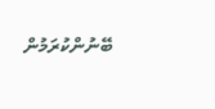ބޭނުންކުރަމުން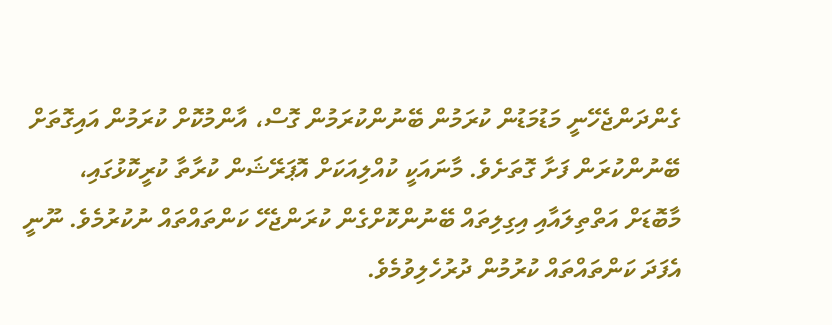ގެންދަންޖެހޭނީ މަޑުމަޑުން ކުރަމުން ބޭނުންކުރަމުން ގޮސް، އާންމުކޮށް ކުރަމުން އައިގޮތަށް ބޭނުންކުރަން ފަށާ ގޮތަށެވެ. މާނައަކީ ކުއްލިއަކަށް އޮޕަރޭޝަން ކުރާތާ ކުރީކޮޅުގައި، މާބޮޑަށް އަތްތިލައާއި އިގިލިތައް ބޭނުންކޮށްގެން ކުރަންޖެހޭ ކަންތައްތައް ނުކުރުމެވެ. ނޫނީ އެފަދަ ކަންތައްތައް ކުރުމުން ދުރުހެލިވުމެވެ.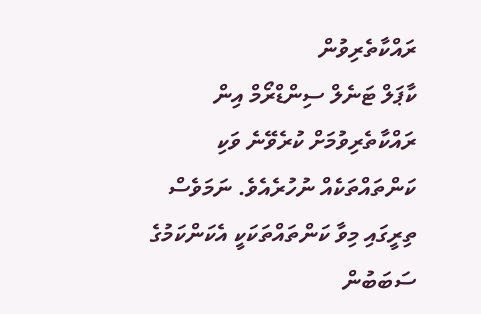ރައްކާތެރިވުން
ކާޕަލް ޓަނެލް ސިންޑްރޯމް އިން ރައްކާތެރިވުމަށް ކުރެވޭނެ ވަކި ކަންތައްތަކެއް ނުހުރެއެވެ. ނަމަވެސް ތިރީގައި މިވާ ކަންތައްތަކަކީ އެކަންކަމުގެ ސަބަބުން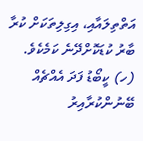އަތްތިލައާއި، އިގިލިތަކަށް ކުރާ ބާރު ކުޑަކޮށްދޭނެ ކަމެކެވެ.
(ހ) ކީބޯޑު ފަދަ އެއްޗެއް ބޭނުންކުރާއިރު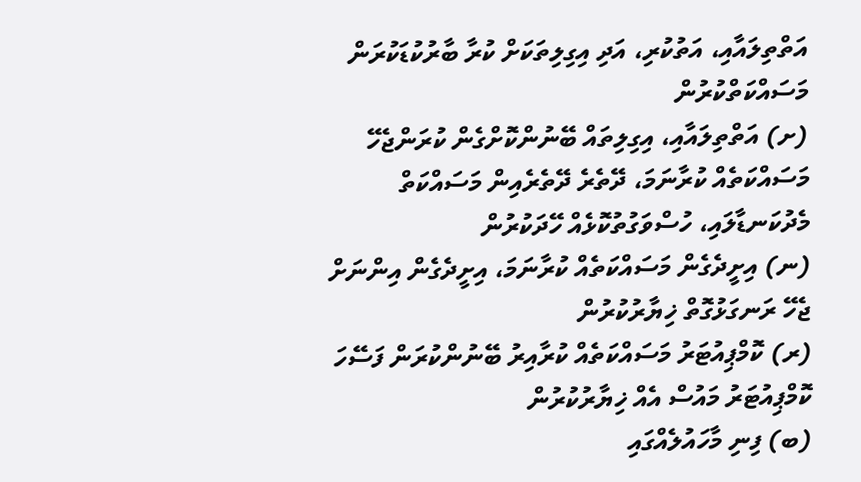އަތްތިލައާއި، އަތުކުރި، އަދި އިގިލިތަކަށް ކުރާ ބާރުކުޑަކުރަން މަސައްކަތްކުރުން
(ށ) އަތްތިލައާއި، އިގިލިތައް ބޭނުންކޮށްގެން ކުރަންޖެހޭ މަސައްކަތެއް ކުރާނަމަ، ދޭތެރެ ދޭތެރެއިން މަސައްކަތް މެދުކަނޑާލައި، ހުސްވަގުތުކޮޅެއް ހޭދަކުރުން
(ނ) އިށީދެގެން މަސައްކަތެއް ކުރާނަމަ، އިށީދެގެން އިންނަށް ޖެހޭ ރަނގަޅުގޮތް ޚިޔާރުކުރުން
(ރ) ކޮމްޕިއުޓަރު މަސައްކަތެއް ކުރާއިރު ބޭނުންކުރަން ފަސޭހަ ކޮމްޕިއުޓަރު މައުސް އެއް ޚިޔާރުކުރުން
(ބ) ފިނި މާހައުލެއްގައި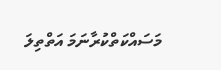މަސައްކަތްކުރާނަމަ އަތްތިލަ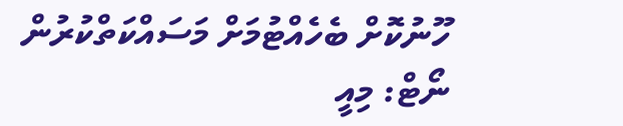ހޫނުކޮށް ބެހެއްޓުމަށް މަސައްކަތްކުރުން
ނޯޓް: މިއީ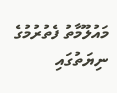މައުލޫމާތު ފެތުރުމުގެ ނިޔަތުގައި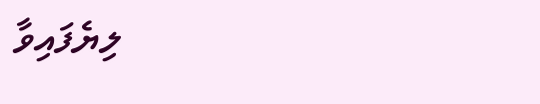ލިޔެފައިވާ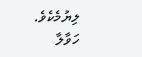ލިޔުމެކެވެ.
ހަވާލާ